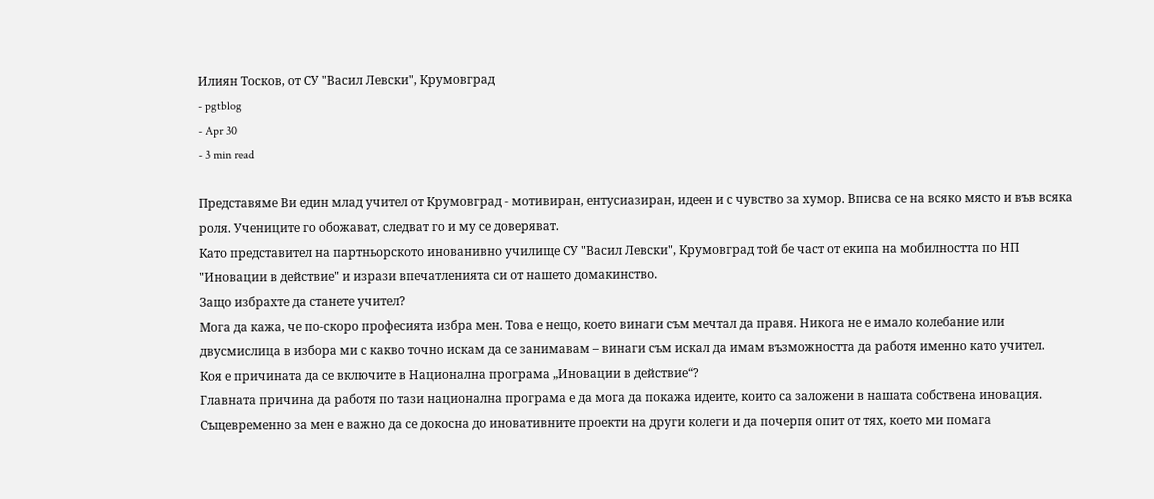Илиян Тосков, от СУ "Васил Левски", Крумовград
- pgtblog
- Apr 30
- 3 min read

Представяме Ви един млад учител от Крумовград - мотивиран, ентусиазиран, идеен и с чувство за хумор. Вписва се на всяко място и във всяка роля. Учениците го обожават, следват го и му се доверяват.
Като представител на партньорското инованивно училище СУ "Васил Левски", Крумовград той бе част от екипа на мобилността по НП "Иновации в действие" и изрази впечатленията си от нашето домакинство.
Защо избрахте да станете учител?
Мога да кажа, че по-скоро професията избра мен. Това е нещо, което винаги съм мечтал да правя. Никога не е имало колебание или двусмислица в избора ми с какво точно искам да се занимавам – винаги съм искал да имам възможността да работя именно като учител.
Коя е причината да се включите в Национална програма „Иновации в действие“?
Главната причина да работя по тази национална програма е да мога да покажа идеите, които са заложени в нашата собствена иновация. Същевременно за мен е важно да се докосна до иновативните проекти на други колеги и да почерпя опит от тях, което ми помага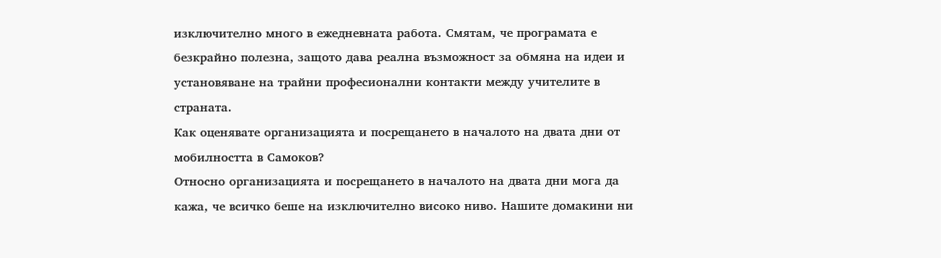изключително много в ежедневната работа. Смятам, че програмата е безкрайно полезна, защото дава реална възможност за обмяна на идеи и установяване на трайни професионални контакти между учителите в страната.
Как оценявате организацията и посрещането в началото на двата дни от мобилността в Самоков?
Относно организацията и посрещането в началото на двата дни мога да кажа, че всичко беше на изключително високо ниво. Нашите домакини ни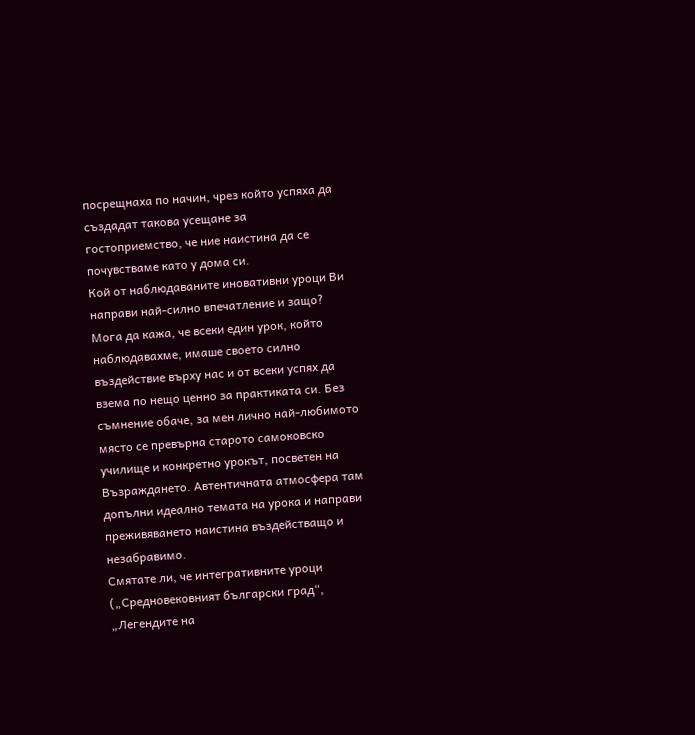посрещнаха по начин, чрез който успяха да създадат такова усещане за гостоприемство, че ние наистина да се почувстваме като у дома си.
Кой от наблюдаваните иновативни уроци Ви направи най-силно впечатление и защо?
Мога да кажа, че всеки един урок, който наблюдавахме, имаше своето силно въздействие върху нас и от всеки успях да взема по нещо ценно за практиката си. Без съмнение обаче, за мен лично най-любимото място се превърна старото самоковско училище и конкретно урокът, посветен на Възраждането. Автентичната атмосфера там допълни идеално темата на урока и направи преживяването наистина въздействащо и незабравимо.
Смятате ли, че интегративните уроци („Средновековният български град“, „Легендите на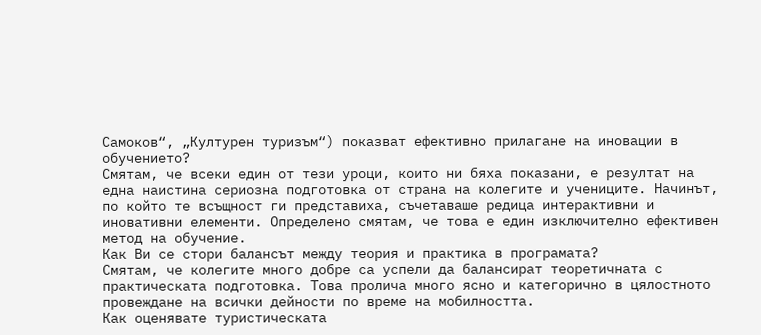Самоков“, „Културен туризъм“) показват ефективно прилагане на иновации в обучението?
Смятам, че всеки един от тези уроци, които ни бяха показани, е резултат на една наистина сериозна подготовка от страна на колегите и учениците. Начинът, по който те всъщност ги представиха, съчетаваше редица интерактивни и иновативни елементи. Определено смятам, че това е един изключително ефективен метод на обучение.
Как Ви се стори балансът между теория и практика в програмата?
Смятам, че колегите много добре са успели да балансират теоретичната с практическата подготовка. Това пролича много ясно и категорично в цялостното провеждане на всички дейности по време на мобилността.
Как оценявате туристическата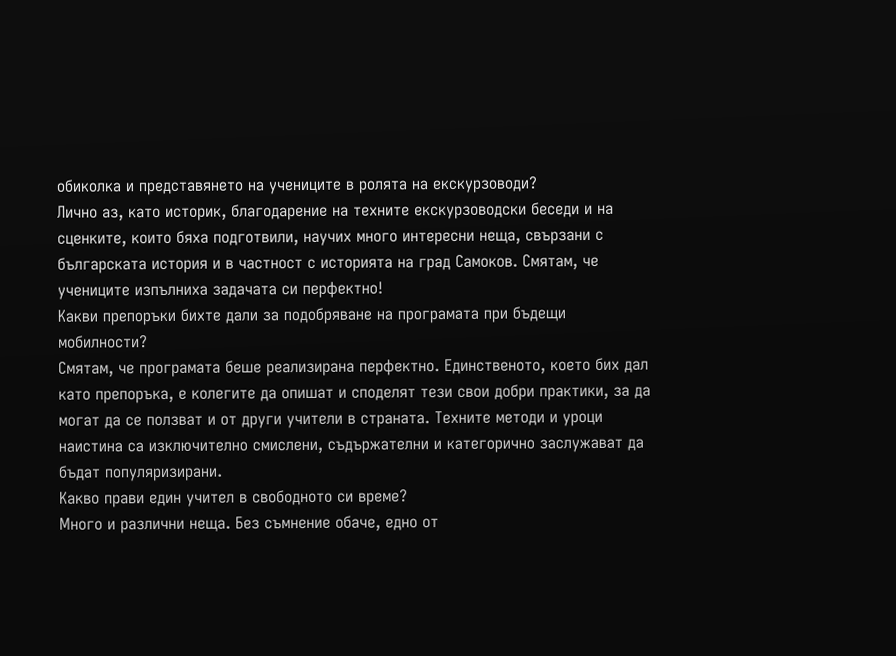обиколка и представянето на учениците в ролята на екскурзоводи?
Лично аз, като историк, благодарение на техните екскурзоводски беседи и на сценките, които бяха подготвили, научих много интересни неща, свързани с българската история и в частност с историята на град Самоков. Смятам, че учениците изпълниха задачата си перфектно!
Какви препоръки бихте дали за подобряване на програмата при бъдещи мобилности?
Смятам, че програмата беше реализирана перфектно. Единственото, което бих дал като препоръка, е колегите да опишат и споделят тези свои добри практики, за да могат да се ползват и от други учители в страната. Техните методи и уроци наистина са изключително смислени, съдържателни и категорично заслужават да бъдат популяризирани.
Какво прави един учител в свободното си време?
Много и различни неща. Без съмнение обаче, едно от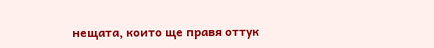нещата, които ще правя оттук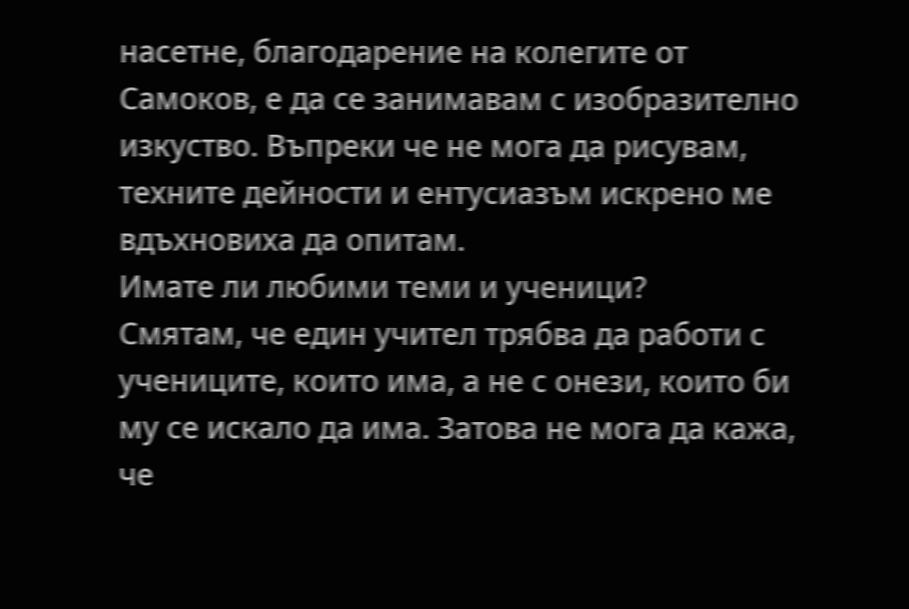насетне, благодарение на колегите от Самоков, е да се занимавам с изобразително изкуство. Въпреки че не мога да рисувам, техните дейности и ентусиазъм искрено ме вдъхновиха да опитам.
Имате ли любими теми и ученици?
Смятам, че един учител трябва да работи с учениците, които има, а не с онези, които би му се искало да има. Затова не мога да кажа, че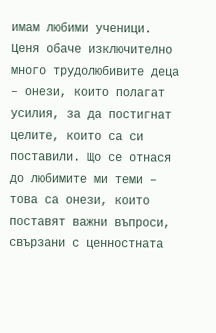имам любими ученици. Ценя обаче изключително много трудолюбивите деца – онези, които полагат усилия, за да постигнат целите, които са си поставили. Що се отнася до любимите ми теми – това са онези, които поставят важни въпроси, свързани с ценностната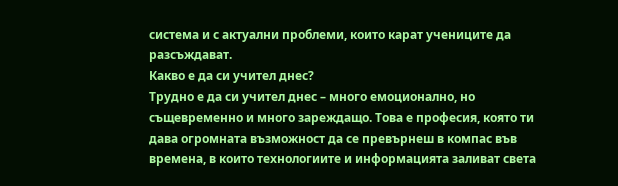система и с актуални проблеми, които карат учениците да разсъждават.
Какво е да си учител днес?
Трудно е да си учител днес – много емоционално, но същевременно и много зареждащо. Това е професия, която ти дава огромната възможност да се превърнеш в компас във времена, в които технологиите и информацията заливат света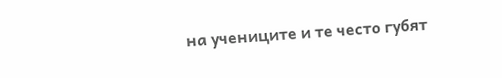на учениците и те често губят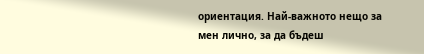ориентация. Най-важното нещо за мен лично, за да бъдеш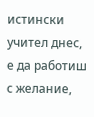истински учител днес, е да работиш с желание,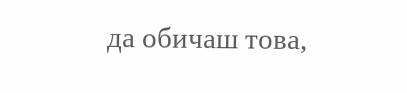да обичаш това,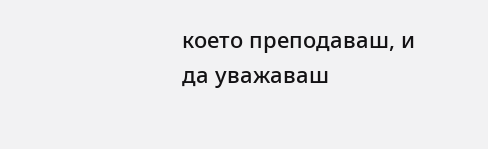което преподаваш, и да уважаваш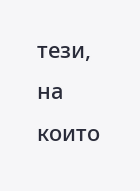тези, на които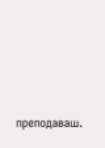преподаваш.